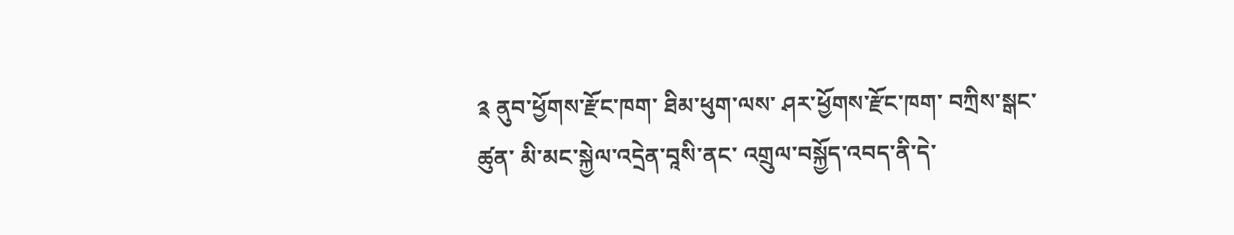༉ ནུབ་ཕྱོགས་རྫོང་ཁག་ ཐིམ་ཕུག་ལས་ ཤར་ཕྱོགས་རྫོང་ཁག་ བཀྲིས་སྒང་ཚུན་ མི་མང་སྐྱེལ་འདྲེན་བཱསི་ནང་ འགྲུལ་བསྐྱོད་འབད་ནི་དེ་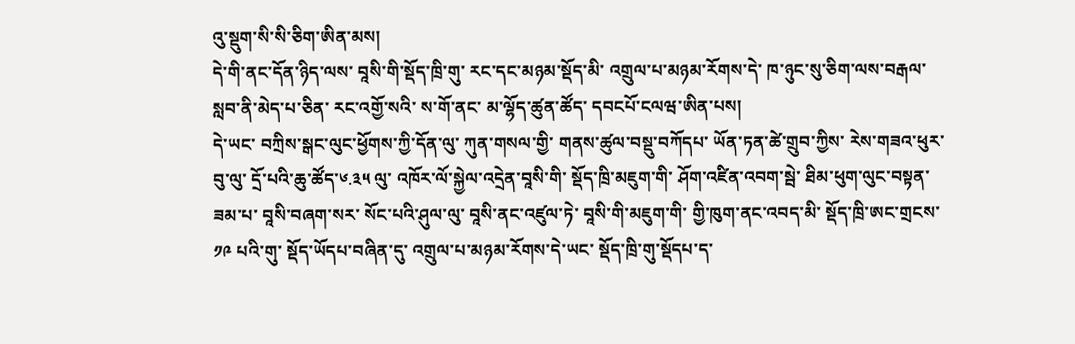འུ་སྡུག་སི་སི་ཅིག་ཨིན་མས།
དེ་གི་ནང་དོན་ཉིད་ལས་ བཱསི་གི་སྡོད་ཁྲི་གུ་ རང་དང་མཉམ་སྡོད་མི་ འགྲུལ་པ་མཉམ་རོགས་དེ་ ཁ་ཉུང་སུ་ཅིག་ལས་བརྒལ་ སླབ་ནི་མེད་པ་ཅིན་ རང་འགྱོ་སའི་ ས་གོ་ནང་ མ་ལྷོད་ཚུན་ཚོད་ དབངཔོ་ངལཝ་ཨིན་པས།
དེ་ཡང་ བཀྲིས་སྒང་ལུང་ཕྱོགས་ཀྱི་དོན་ལུ་ ཀུན་གསལ་གྱི་ གནས་ཚུལ་བསྡུ་བཀོདཔ་ ཡོན་ཏན་ཚེ་གྲུབ་ཀྱིས་ རེས་གཟའ་ཕུར་བུ་ལུ་ དྲོ་པའི་ཆུ་ཚོད་༦.༣༥ ལུ་ འཁོར་ལོ་སྐྱེལ་འདྲེན་བཱསི་གི་ སྡོད་ཁྲི་མཇུག་གི་ ཤོག་འཛིན་འབག་སྦེ་ ཐིམ་ཕུག་ལུང་བསྟན་ཟམ་པ་ བཱསི་བཞག་སར་ སོང་པའི་ཤུལ་ལུ་ བཱསི་ནང་འཛུལ་ཏེ་ བཱསི་གི་མཇུག་གི་ གྱི་ཁུག་ནང་འབད་མི་ སྡོད་ཁྲི་ཨང་གྲངས་༡༩ པའི་གུ་ སྡོད་ཡོདཔ་བཞིན་དུ་ འགྲུལ་པ་མཉམ་རོགས་དེ་ཡང་ སྡོད་ཁྲི་གུ་སྡོདཔ་ད་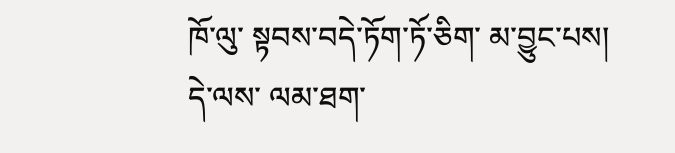ཁོ་ལུ་ སྟབས་བདེ་ཏོག་ཏོ་ཅིག་ མ་བྱུང་པས།
དེ་ལས་ ལམ་ཐག་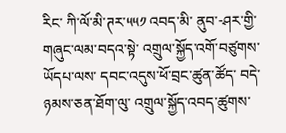རིང་ ཀི་ལོ་མི་ཊར་༥༥༡ འབད་མི་ ནུབ་-ཤར་གྱི་གཞུང་ལམ་བདའ་སྟེ་ འགྲུལ་སྐྱོད་འགོ་བཙུགས་ཡོདཔ་ལས་ དབང་འདུས་ཕོ་བྲང་ཚུན་ཚོད་ བདེ་ཉམས་ཅན་ཐོག་ལུ་ འགྲུལ་སྐྱོད་འབད་ཚུགས་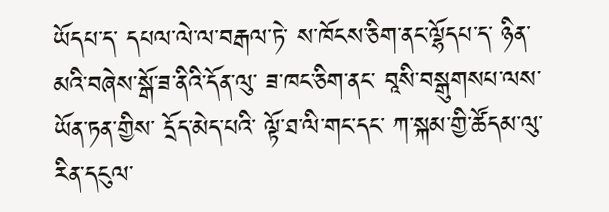ཡོདཔ་ད་ དཔལ་ལེ་ལ་བརྒལ་ཏེ་ ས་ཁོངས་ཅིག་ནང་ལྷོདཔ་ད་ ཉིན་མའི་བཞེས་སྒོ་ཟ་ནིའི་དོན་ལུ་ ཟ་ཁང་ཅིག་ནང་ བཱསི་བསྒུགསཔ་ལས་ ཡོན་ཏན་གྱིས་ དྲོད་མེད་པའི་ ལྟོ་ཐ་ལི་གང་དང་ ཀ་སྐམ་གྱི་ཚོདམ་ལུ་ རིན་དངུལ་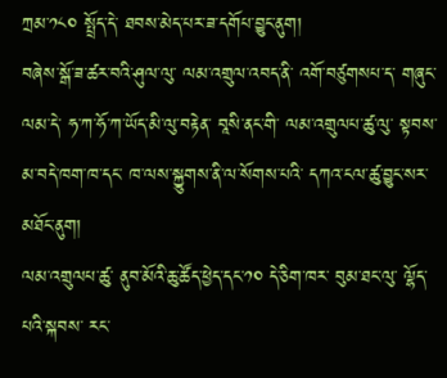ཀྲམ་༡༨༠ སྤྲོད་དེ་ ཐབས་མེད་པར་ཟ་དགོཔ་བྱུང་ནུག།
བཞེས་སྒོ་ཟ་ཚར་བའི་ཤུལ་ལུ་ ལམ་འགྲུལ་འབད་ནི་ འགོ་བཙུགསཔ་ད་ གཞུང་ལམ་དེ་ ཧ་ཀ་ཧོ་ཀ་ཡོད་མི་ལུ་བརྟེན་ བཱསི་ནང་གི་ ལམ་འགྲུལཔ་ཚུ་ལུ་ སྟབས་མ་བདེ་ཁག་ཁ་དང་ ཁ་ལས་སྐྱུགས་ནི་ལ་སོགས་པའི་ དཀའ་ངལ་ཚུ་བྱུང་སར་མཐོང་ནུག།
ལམ་འགྲུལཔ་ཚུ་ ནུབ་མོའི་ཆུ་ཚོད་ཕྱེད་དང་༡༠ དེ་ཅིག་ཁར་ བུམ་ཐང་ལུ་ ལྷོད་པའི་སྐབས་ རང་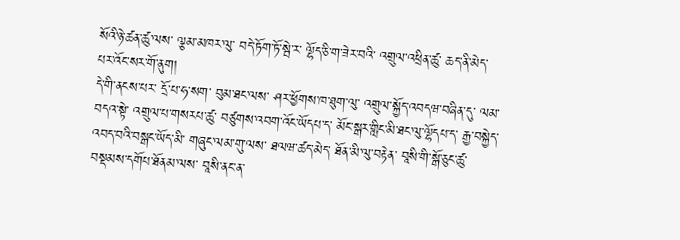སོའི་ཉེ་ཚན་ཚུ་ལས་ ལྕམ་མཁར་ལུ་ བདེ་ཏོག་ཏོ་སྦེ་ར་ ལྷོད་ཅི་ག་ཟེར་བའི་ འགྲུལ་འཕྲིན་ཚུ་ ཆད་ནི་མེད་པར་འོང་སར་གོ་ནུག།
དེ་གི་ནངས་པར་ དྲོ་པ་ཧ་སག་ བུམ་ཐང་ལས་ ཤར་ཕྱོགས་ཁ་ཐུག་ལུ་ འགྲུལ་སྐྱོད་འབདཝ་བཞིན་དུ་ ལམ་བདའ་སྟེ་ འགྲུལ་པ་གསརཔ་ཚུ་ བཙུགས་འབག་འོང་ཡོདཔ་ད་ མོང་སྒར་གླིང་མི་ཐང་ལུ་ལྷོདཔ་ད་ རྒྱ་བསྐྱེད་འབད་བའི་བསྒང་ཡོད་མི་ གཞུང་ལམ་གུ་ལས་ ཐལཝ་ཚད་མེད་ ཐོན་མི་ལུ་བརྟེན་ བཱསི་གི་སྒོ་ཅུང་ཚུ་ བསྡམས་དགོཔ་ཐོནམ་ལས་ བཱསི་ནང་ན་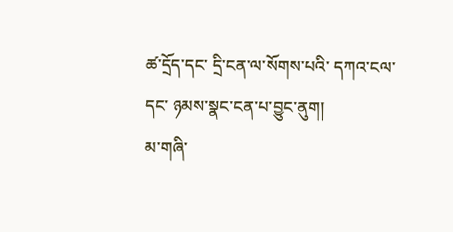ཚ་དྲོད་དང་ དྲི་ངན་ལ་སོགས་པའི་ དཀའ་ངལ་དང་ ཉམས་སྣང་ངན་པ་བྱུང་ནུག།
མ་གཞི་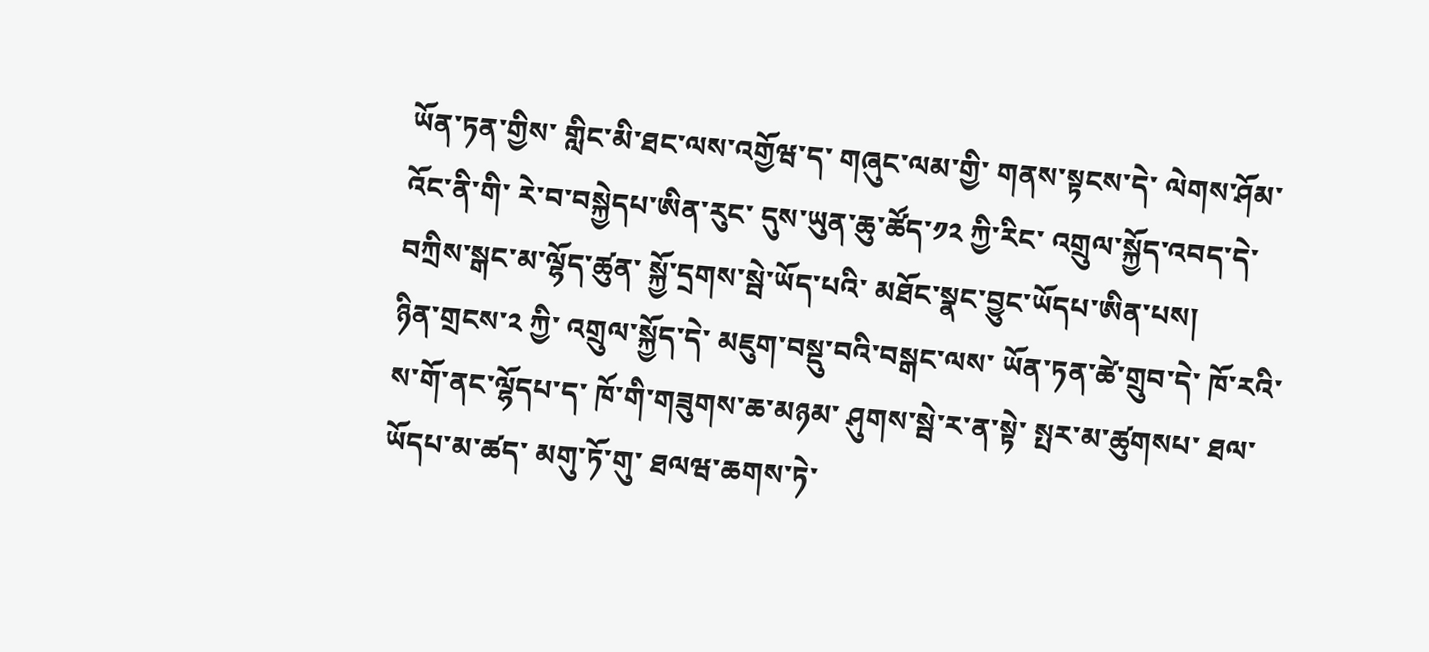ཡོན་ཏན་གྱིས་ གླིང་མི་ཐང་ལས་འགྱོཝ་ད་ གཞུང་ལམ་གྱི་ གནས་སྟངས་དེ་ ལེགས་ཤོམ་འོང་ནི་གི་ རེ་བ་བསྐྱེདཔ་ཨིན་རུང་ དུས་ཡུན་ཆུ་ཚོད་༡༢ ཀྱི་རིང་ འགྲུལ་སྐྱོད་འབད་དེ་ བཀྲིས་སྒང་མ་ལྷོད་ཚུན་ སྐྱོ་དྲགས་སྦེ་ཡོད་པའི་ མཐོང་སྣང་བྱུང་ཡོདཔ་ཨིན་པས།
ཉིན་གྲངས་༢ ཀྱི་ འགྲུལ་སྐྱོད་དེ་ མཇུག་བསྡུ་བའི་བསྒང་ལས་ ཡོན་ཏན་ཚེ་གྲུབ་དེ་ ཁོ་རའི་ས་གོ་ནང་ལྷོདཔ་ད་ ཁོ་གི་གཟུགས་ཆ་མཉམ་ ཤུགས་སྦེ་ར་ན་སྟེ་ སྤར་མ་ཚུགསཔ་ ཐལ་ཡོདཔ་མ་ཚད་ མགུ་ཏོ་གུ་ ཐལཝ་ཆགས་ཏེ་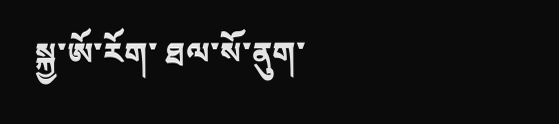སྐྱ་ཨོ་རོག་ ཐལ་སོ་ནུག་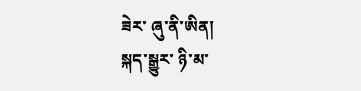ཟེར་ ཞུ་ནི་ཨིན།
སྐད་སྒྱུར་ ཉི་མ་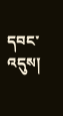དབང་འདུས།